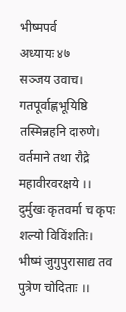भीष्मपर्व
अध्यायः ४७
सञ्जय उवाच।
गतपूर्वाह्णभूयिष्ठि तस्मिन्नहनि दारुणे।
वर्तमाने तथा रौद्रे महावीरवरक्षये ।।
दुर्मुखः कृतवर्मा च कृपः शल्यो विविंशतिः।
भीष्मं जुगुपुरासाद्य तव पुत्रेण चोदिताः ।।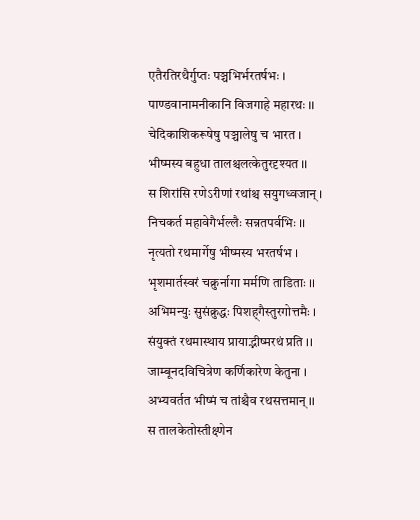एतैरतिरथैर्गुप्तः पञ्चभिर्भरतर्षभः ।
पाण्डवानामनीकानि विजगाहे महारथः ।।
चेदिकाशिकरूषेषु पञ्चालेषु च भारत ।
भीष्मस्य बहुधा तालश्चलत्केतुरदृश्यत ।।
स शिरांसि रणेऽरीणां रथांश्च सयुगध्वजान् ।
निचकर्त महावेगैर्भल्लैः सन्नतपर्वभिः ।।
नृत्यतो रथमार्गेषु भीष्मस्य भरतर्षभ ।
भृशमार्तस्वरं चक्रुर्नागा मर्मणि ताडिताः ।।
अभिमन्युः सुसंक्रुद्धः पिशह्गैस्तुरगोत्तमैः ।
संयुक्तं रथमास्थाय प्रायाद्भीष्मरथं प्रति ।।
जाम्बूनदविचित्रेण कर्णिकारेण केतुना ।
अभ्यवर्तत भीष्मं च तांश्चैव रथसत्तमान् ।।
स तालकेतोस्तीक्ष्णेन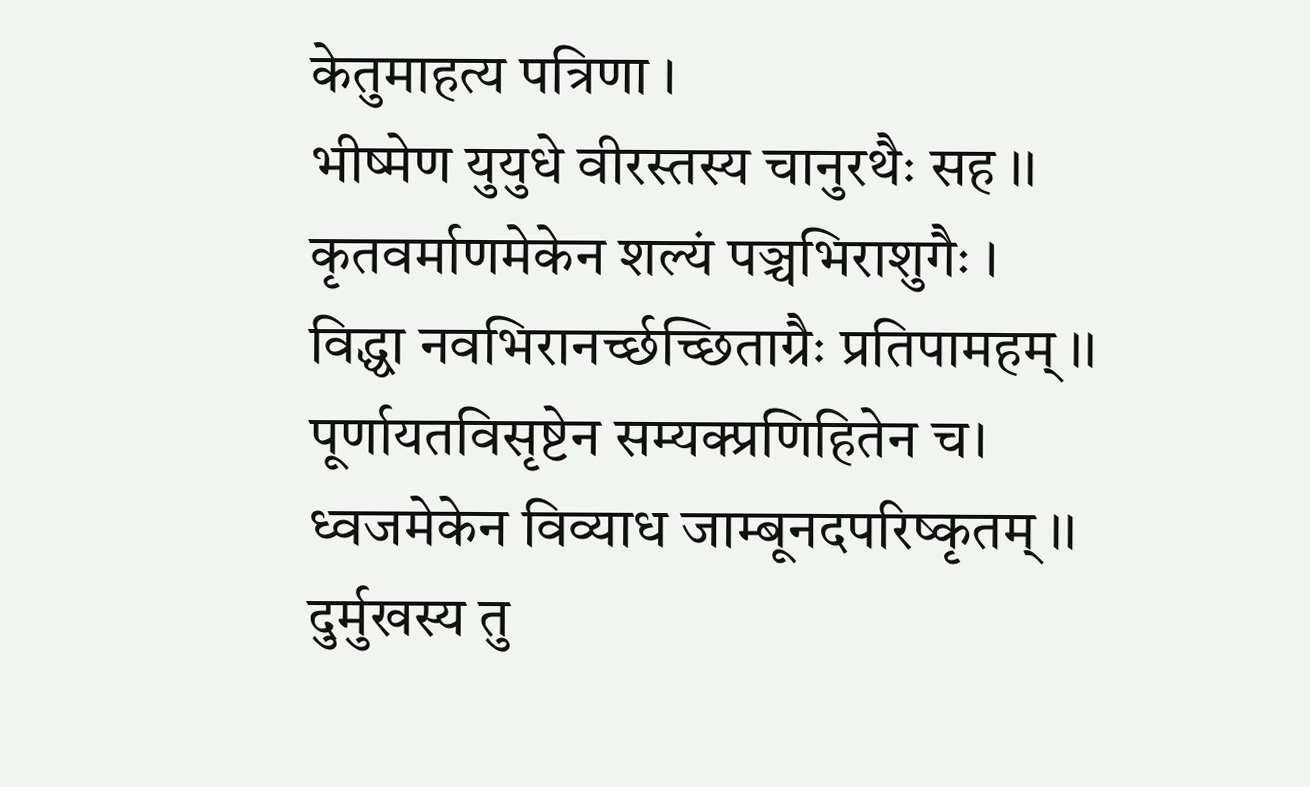केतुमाहत्य पत्रिणा ।
भीष्मेण युयुधे वीरस्तस्य चानुरथैः सह ।।
कृतवर्माणमेकेन शल्यं पञ्चभिराशुगैः ।
विद्ध्वा नवभिरानर्च्छच्छिताग्रैः प्रतिपामहम् ।।
पूर्णायतविसृष्टेन सम्यक्प्रणिहितेन च।
ध्वजमेकेन विव्याध जाम्बूनदपरिष्कृतम् ।।
दुर्मुखस्य तु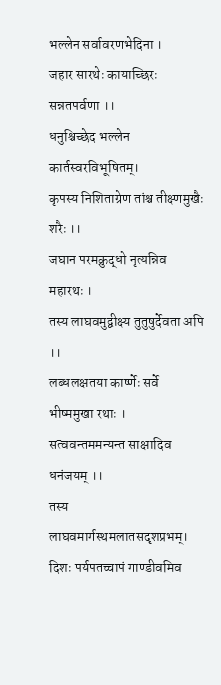भल्लेन सर्वावरणभेदिना ।
जहार सारथेः कायाच्छिरः सन्नतपर्वणा ।।
धनुश्चिच्छेद भल्लेन कार्तस्वरविभूषितम्।
कृपस्य निशिताग्रेण तांश्च तीक्ष्णमुखैः शरैः ।।
जघान परमक्रुद्धो नृत्यन्निव महारथः ।
तस्य लाघवमुद्वीक्ष्य तुतुषुर्देवता अपि ।।
लब्धलक्षतया कार्ष्णेः सर्वे भीष्ममुखा रथाः ।
सत्ववन्तममन्यन्त साक्षादिव धनंजयम् ।।
तस्य लाघवमार्गस्थमलातसदृशप्रभम्।
दिशः पर्यपतच्चापं गाण्डीवमिव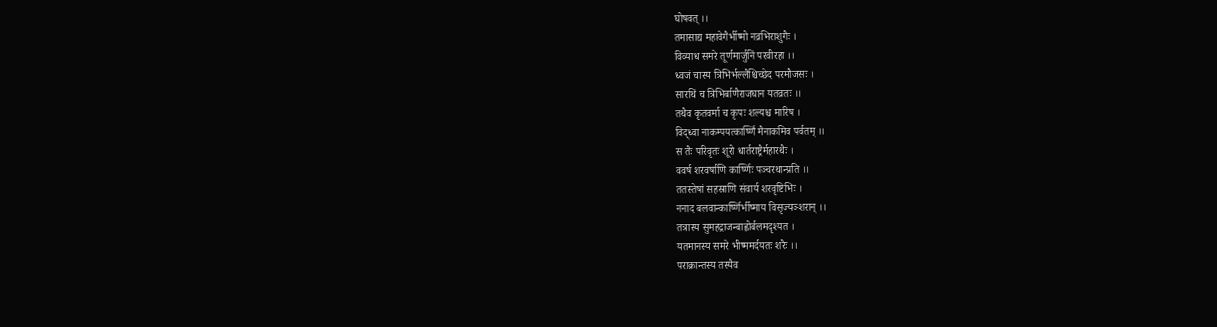घोषवत् ।।
तमासाद्य महावेगैर्भीष्मो नव्रभिराशुगैः ।
विव्याध समरे तूर्णमार्जुनिं परवीरहा ।।
ध्वजं चास्य त्रिभिर्भल्लैश्चिच्छेद परमौजसः ।
सारथिं च त्रिभिर्बाणैराजघान यतव्रतः ।।
तथैव कृतवर्मा च कृपः शल्यश्च मारिष ।
विद्ध्वा नाकम्पयत्कार्ष्णिं मैनाकमिव पर्वतम् ।।
स तैः परिवृतः शूरो धार्तराष्ट्रैर्महारथैः ।
ववर्ष शरवर्षाणि कार्ष्णिः पञ्चरथान्प्रति ।।
ततस्तेषां सहस्राणि संवार्य शरवृष्टिभिः ।
ननाद बलवान्कार्ष्णिर्भीष्माय विसृज्यञ्शरान् ।।
तत्रास्य सुमहद्राजन्बाह्वोर्बलमदृश्यत ।
यतमानस्य समरे भीष्ममर्दयतः शरैः ।।
पराक्रान्तस्य तस्यैव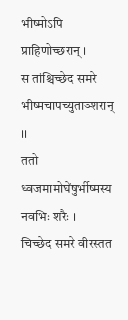भीष्मोऽपि प्राहिणोच्छरान् ।
स तांश्चिच्छेद समरे भीष्मचापच्युताञ्शरान् ।।
ततो ध्वजमामोघेंषुर्भीष्मस्य नवभिः शरैः ।
चिच्छेद समरे वीरस्तत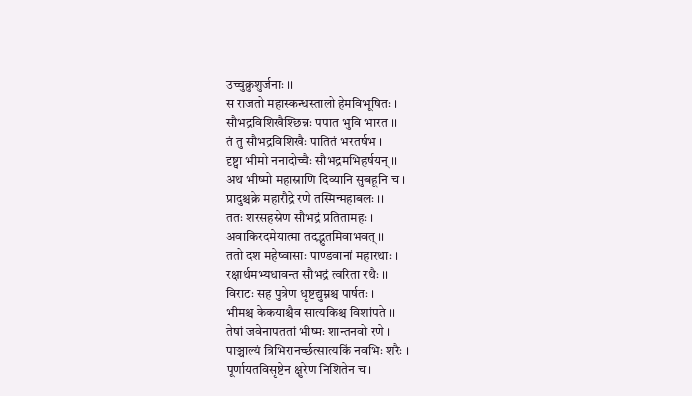उच्चुक्रुशुर्जनाः ।।
स राजतो महास्कन्धस्तालो हेमविभूषितः ।
सौभद्रविशिखैश्छिन्नः पपात भुवि भारत ।।
तं तु सौभद्रविशिखैः पातितं भरतर्षभ ।
दृष्ट्वा भीमो ननादोच्चैः सौभद्रमभिहर्षयन् ।।
अथ भीष्मो महास्राणि दिव्यानि सुबहूनि च ।
प्रादुश्चक्रे महारौद्रे रणे तस्मिन्महाबलः ।।
ततः शरसहस्रेण सौभद्रं प्रतितामहः ।
अवाकिरदमेयात्मा तदद्भुतमिवाभवत् ।।
ततो दश महेष्वासाः पाण्डवानां महारथाः ।
रक्षार्थमभ्यधावन्त सौभद्रं त्वरिता रथैः ।।
विराटः सह पुत्रेण धृष्टद्युम्नश्च पार्षतः ।
भीमश्च केकयाश्चैव सात्यकिश्च विशांपते ।।
तेषां जवेनापततां भीष्मः शान्तनवो रणे ।
पाञ्चाल्यं त्रिभिरानर्च्छत्सात्यकिं नवभिः शरैः ।
पूर्णायतविसृष्टेन क्षुरेण निशितेन च।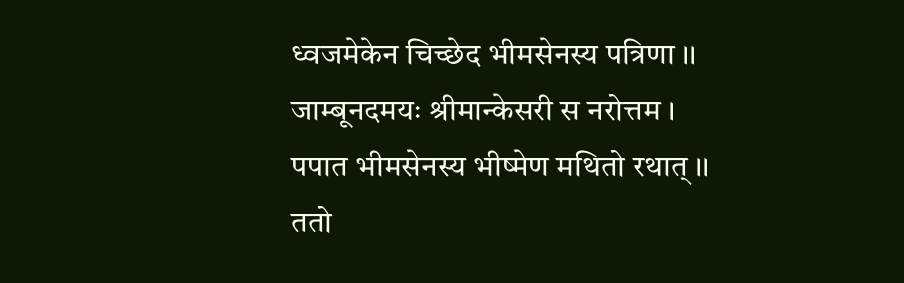ध्वजमेकेन चिच्छेद भीमसेनस्य पत्रिणा ।।
जाम्बूनदमयः श्रीमान्केसरी स नरोत्तम ।
पपात भीमसेनस्य भीष्मेण मथितो रथात् ।।
ततो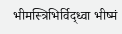भीमस्त्रिभिर्विद्ध्वा भीष्मं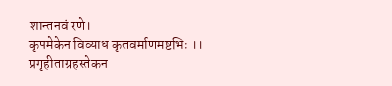शान्तनवं रणे।
कृपमेकेन विव्याध कृतवर्माणमष्टभिः ।।
प्रगृहीताग्रहस्तेकन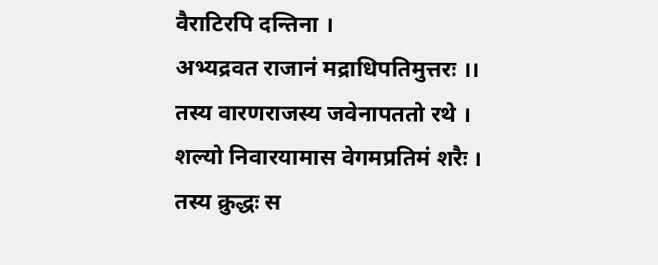वैराटिरपि दन्तिना ।
अभ्यद्रवत राजानं मद्राधिपतिमुत्तरः ।।
तस्य वारणराजस्य जवेनापततो रथे ।
शल्यो निवारयामास वेगमप्रतिमं शरैः ।
तस्य क्रुद्धः स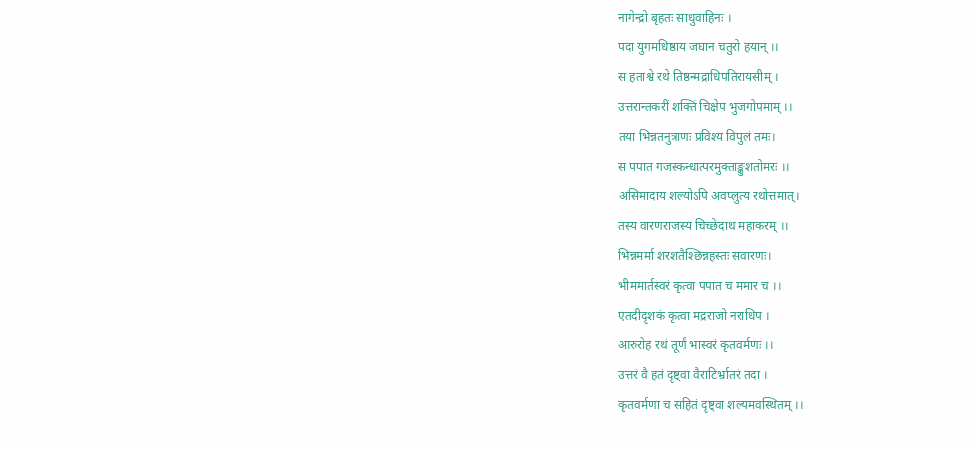नागेन्द्रो बृहतः साधुवाहिनः ।
पदा युगमधिष्ठाय जघान चतुरो हयान् ।।
स हताश्वे रथे तिष्ठन्मद्राधिपतिरायसीम् ।
उत्तरान्तकरीं शक्तिं चिक्षेप भुजगोपमाम् ।।
तया भिन्नतनुत्राणः प्रविश्य विपुलं तमः।
स पपात गजस्कन्धात्परमुक्ताङ्कुशतोमरः ।।
असिमादाय शल्योऽपि अवप्लुत्य रथोत्तमात्।
तस्य वारणराजस्य चिच्छेदाथ महाकरम् ।।
भिन्नमर्मा शरशतैश्छिन्नहस्तः सवारणः।
भीममार्तस्वरं कृत्वा पपात च ममार च ।।
एतदीदृशकं कृत्वा मद्रराजो नराधिप ।
आरुरोह रथं तूर्णं भास्वरं कृतवर्मणः ।।
उत्तरं वै हतं दृष्ट्वा वैराटिर्भ्रातरं तदा ।
कृतवर्मणा च सहितं दृष्ट्वा शल्यमवस्थितम् ।।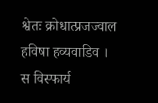श्वेतः क्रोधात्प्रजज्वाल हविषा हव्यवाडिव ।
स विस्फार्य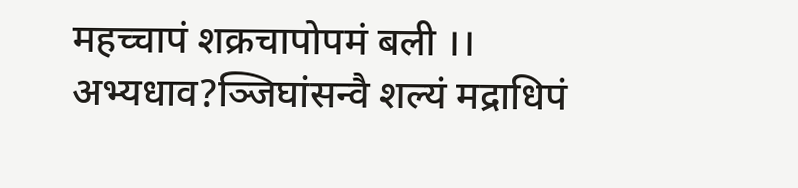महच्चापं शक्रचापोपमं बली ।।
अभ्यधाव?ञ्जिघांसन्वै शल्यं मद्राधिपं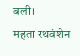बली।
महता रथवंशेन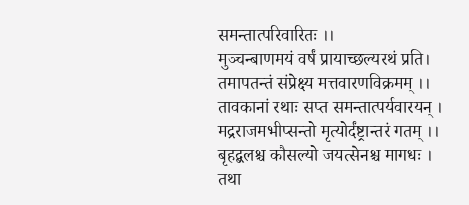समन्तात्परिवारितः ।।
मुञ्चन्बाणमयं वर्षं प्रायाच्छल्यरथं प्रति।
तमापतन्तं संप्रेक्ष्य मत्तवारणविक्रमम् ।।
तावकानां रथाः सप्त समन्तात्पर्यवारयन् ।
मद्रराजमभीप्सन्तो मृत्योर्दंष्ट्रान्तरं गतम् ।।
बृहद्बलश्च कौसल्यो जयत्सेनश्च मागधः ।
तथा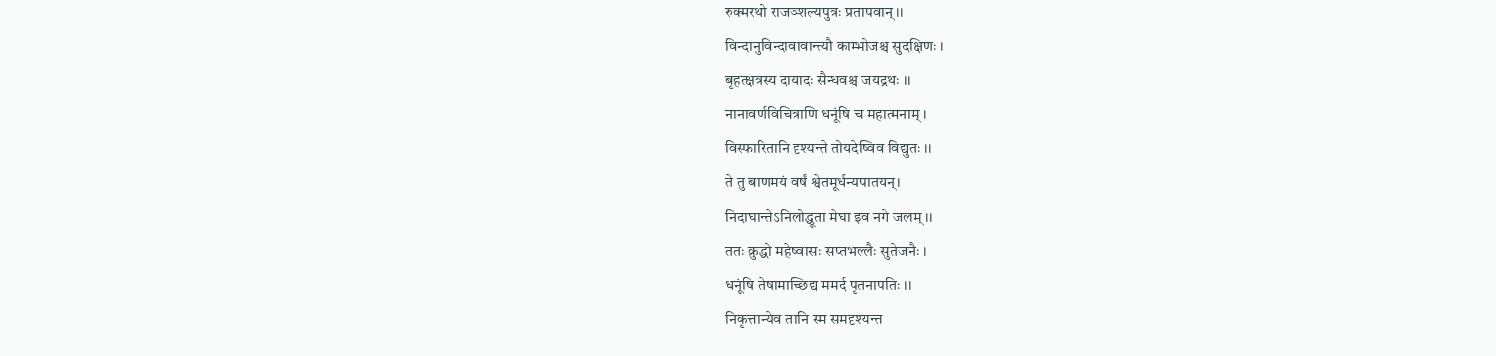रुक्मरथो राजञ्शल्यपुत्रः प्रतापवान् ।।
विन्दानुविन्दावावान्त्यौ काम्भोजश्च सुदक्षिणः ।
बृहत्क्षत्रस्य दायादः सैन्धवश्च जयद्रथः ।।
नानावर्णविचित्राणि धनूंषि च महात्मनाम् ।
विस्फारितानि दृश्यन्ते तोयदेष्विव विद्युतः ।।
ते तु बाणमयं वर्षं श्वेतमूर्धन्यपातयन्।
निदाघान्तेऽनिलोद्धूता मेघा इव नगे जलम् ।।
ततः क्रुद्धो महेष्वासः सप्तभल्लैः सुतेजनैः ।
धनूंषि तेषामाच्छिद्य ममर्द पृतनापतिः ।।
निकृत्तान्येव तानि स्म समदृश्यन्त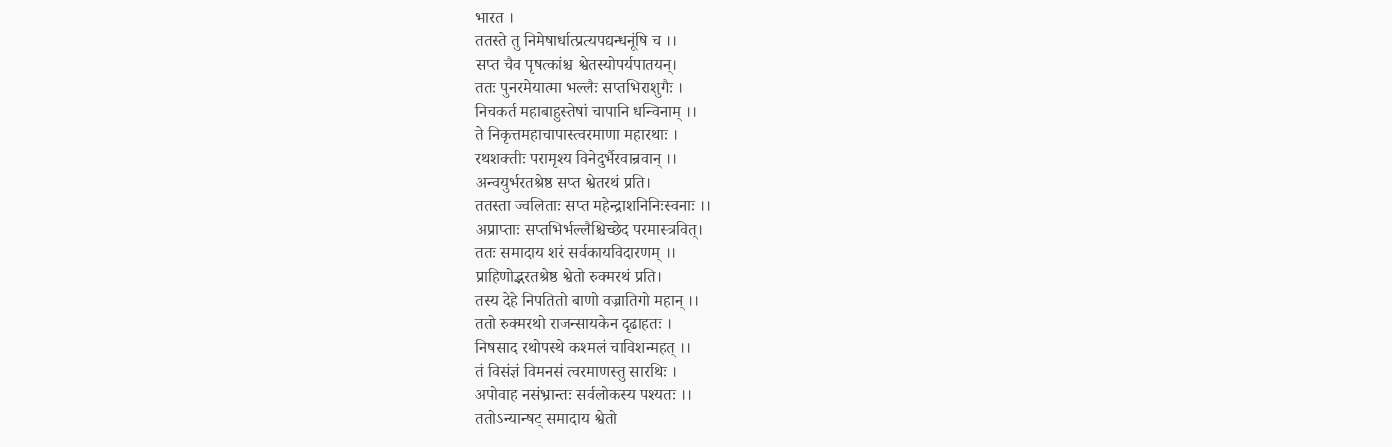भारत ।
ततस्ते तु निमेषार्धात्प्रत्यपद्यन्धनूंषि च ।।
सप्त चैव पृषत्कांश्च श्वेतस्योपर्यपातयन्।
ततः पुनरमेयात्मा भल्लैः सप्तभिराशुगैः ।
निचकर्त महाबाहुस्तेषां चापानि धन्विनाम् ।।
ते निकृत्तमहाचापास्त्वरमाणा महारथाः ।
रथशक्तीः परामृश्य विनेदुर्भैरवान्रवान् ।।
अन्वयुर्भरतश्रेष्ठ सप्त श्वेतरथं प्रति।
ततस्ता ज्वलिताः सप्त महेन्द्राशनिनिःस्वनाः ।।
अप्राप्ताः सप्तभिर्भल्लैश्चिच्छेद परमास्त्रवित्।
ततः समादाय शरं सर्वकायविदारणम् ।।
प्राहिणोद्भरतश्रेष्ठ श्वेतो रुक्मरथं प्रति।
तस्य देहे निपतितो बाणो वज्रातिगो महान् ।।
ततो रुक्मरथो राजन्सायकेन दृढाहतः ।
निषसाद रथोपस्थे कश्मलं चाविशन्महत् ।।
तं विसंज्ञं विमनसं त्वरमाणस्तु सारथिः ।
अपोवाह नसंभ्रान्तः सर्वलोकस्य पश्यतः ।।
ततोऽन्यान्षट् समादाय श्वेतो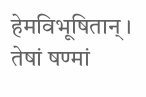हेमविभूषितान् ।
तेषां षण्मां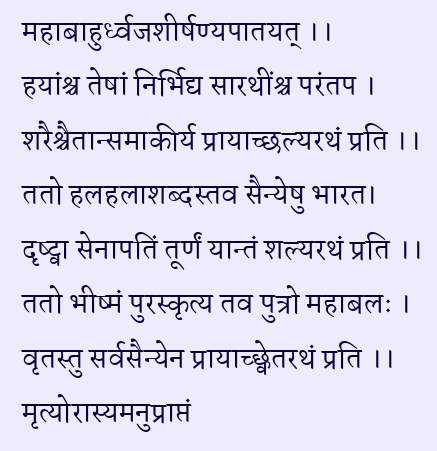महाबाहुर्ध्वजशीर्षण्यपातयत् ।।
हयांश्च तेषां निर्भिद्य सारथींश्च परंतप ।
शरैश्चैतान्समाकीर्य प्रायाच्छल्यरथं प्रति ।।
ततो हलहलाशब्दस्तव सैन्येषु भारत।
दृष्ट्वा सेनापतिं तूर्णं यान्तं शल्यरथं प्रति ।।
ततो भीष्मं पुरस्कृत्य तव पुत्रो महाबलः ।
वृतस्तु सर्वसैन्येन प्रायाच्छ्वेतरथं प्रति ।।
मृत्योरास्यमनुप्राप्तं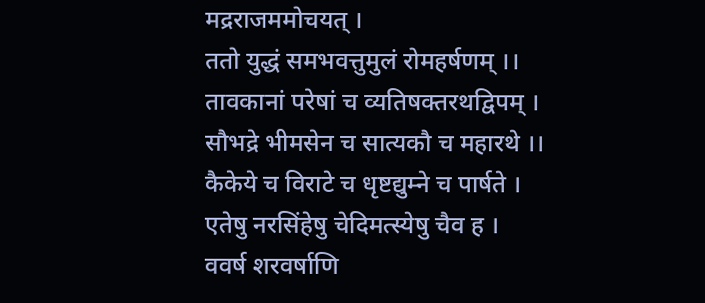मद्रराजममोचयत् ।
ततो युद्धं समभवत्तुमुलं रोमहर्षणम् ।।
तावकानां परेषां च व्यतिषक्तरथद्विपम् ।
सौभद्रे भीमसेन च सात्यकौ च महारथे ।।
कैकेये च विराटे च धृष्टद्युम्ने च पार्षते ।
एतेषु नरसिंहेषु चेदिमत्स्येषु चैव ह ।
ववर्ष शरवर्षाणि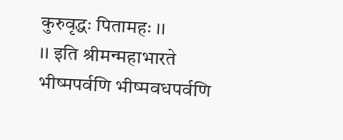कुरुवृद्धः पितामहः ।।
।। इति श्रीमन्महाभारते भीष्मपर्वणि भीष्मवधपर्वणि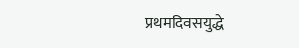प्रथमदिवसयुद्धे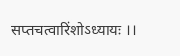सप्तचत्वारिंशोऽध्यायः ।।